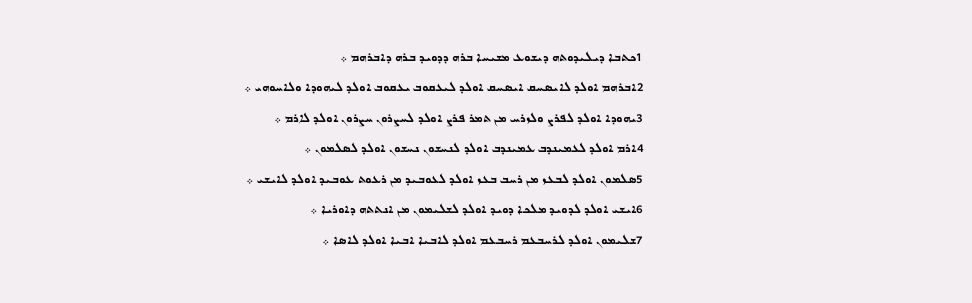1ܟܬܒܐ ܕܝܠܝܕܘܬܗ ܕܝܫܘܥ ܡܫܝܚܐ ܒܪܗ ܕܕܘܝܕ ܒܪܗ ܕܐܒܪܗܡ ܀
2ܐܒܪܗܡ ܐܘܠܕ ܠܐܝܤܚܩ ܐܝܤܚܩ ܐܘܠܕ ܠܝܥܩܘܒ ܝܥܩܘܒ ܐܘܠܕ ܠܝܗܘܕܐ ܘܠܐܚܘܗܝ ܀
3ܝܗܘܕܐ ܐܘܠܕ ܠܦܪܨ ܘܠܙܪܚ ܡܢ ܬܡܪ ܦܪܨ ܐܘܠܕ ܠܚܨܪܘܢ ܚܨܪܘܢ ܐܘܠܕ ܠܐܪܡ ܀
4ܐܪܡ ܐܘܠܕ ܠܥܡܝܢܕܒ ܥܡܝܢܕܒ ܐܘܠܕ ܠܢܚܫܘܢ ܢܚܫܘܢ ܐܘܠܕ ܠܤܠܡܘܢ ܀
5ܤܠܡܘܢ ܐܘܠܕ ܠܒܥܙ ܡܢ ܪܚܒ ܒܥܙ ܐܘܠܕ ܠܥܘܒܝܕ ܡܢ ܪܥܘܬ ܥܘܒܝܕ ܐܘܠܕ ܠܐܝܫܝ ܀
6ܐܝܫܝ ܐܘܠܕ ܠܕܘܝܕ ܡܠܟܐ ܕܘܝܕ ܐܘܠܕ ܠܫܠܝܡܘܢ ܡܢ ܐܢܬܬܗ ܕܐܘܪܝܐ ܀
7ܫܠܝܡܘܢ ܐܘܠܕ ܠܪܚܒܥܡ ܪܚܒܥܡ ܐܘܠܕ ܠܐܒܝܐ ܐܒܝܐ ܐܘܠܕ ܠܐܤܐ ܀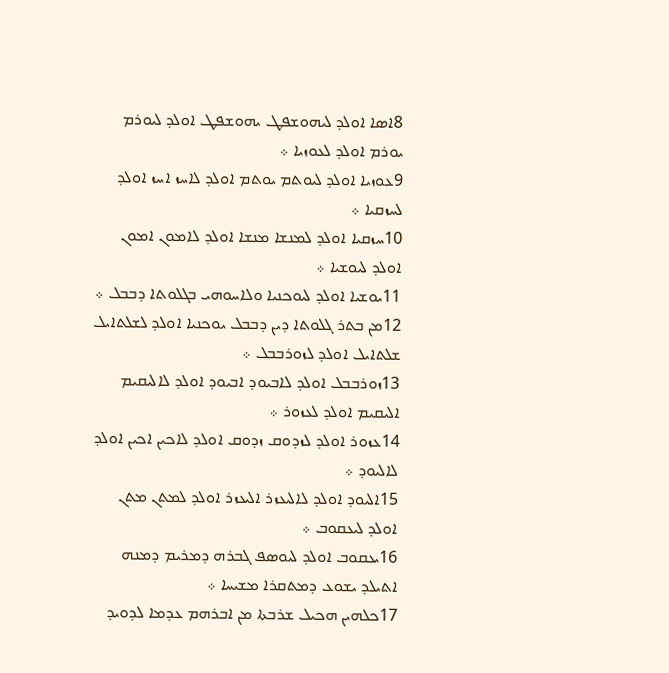8ܐܤܐ ܐܘܠܕ ܠܝܗܘܫܦܛ ܝܗܘܫܦܛ ܐܘܠܕ ܠܝܘܪܡ ܝܘܪܡ ܐܘܠܕ ܠܥܘܙܝܐ ܀
9ܥܘܙܝܐ ܐܘܠܕ ܠܝܘܬܡ ܝܘܬܡ ܐܘܠܕ ܠܐܚܙ ܐܚܙ ܐܘܠܕ ܠܚܙܩܝܐ ܀
10ܚܙܩܝܐ ܐܘܠܕ ܠܡܢܫܐ ܡܢܫܐ ܐܘܠܕ ܠܐܡܘܢ ܐܡܘܢ ܐܘܠܕ ܠܝܘܫܝܐ ܀
11ܝܘܫܝܐ ܐܘܠܕ ܠܝܘܟܢܝܐ ܘܠܐܚܘܗܝ ܒܓܠܘܬܐ ܕܒܒܠ ܀
12ܡܢ ܒܬܪ ܓܠܘܬܐ ܕܝܢ ܕܒܒܠ ܝܘܟܢܝܐ ܐܘܠܕ ܠܫܠܬܐܝܠ ܫܠܬܐܝܠ ܐܘܠܕ ܠܙܘܪܒܒܠ ܀
13ܙܘܪܒܒܠ ܐܘܠܕ ܠܐܒܝܘܕ ܐܒܝܘܕ ܐܘܠܕ ܠܐܠܝܩܝܡ ܐܠܝܩܝܡ ܐܘܠܕ ܠܥܙܘܪ ܀
14ܥܙܘܪ ܐܘܠܕ ܠܙܕܘܩ ܙܕܘܩ ܐܘܠܕ ܠܐܟܝܢ ܐܟܝܢ ܐܘܠܕ ܠܐܠܝܘܕ ܀
15ܐܠܝܘܕ ܐܘܠܕ ܠܐܠܝܥܙܪ ܐܠܝܥܙܪ ܐܘܠܕ ܠܡܬܢ ܡܬܢ ܐܘܠܕ ܠܝܥܩܘܒ ܀
16ܝܥܩܘܒ ܐܘܠܕ ܠܝܘܤܦ ܓܒܪܗ ܕܡܪܝܡ ܕܡܢܗ ܐܬܝܠܕ ܝܫܘܥ ܕܡܬܩܪܐ ܡܫܝܚܐ ܀
17ܟܠܗܝܢ ܗܟܝܠ ܫܪܒܬܐ ܡܢ ܐܒܪܗܡ ܥܕܡܐ ܠܕܘܝܕ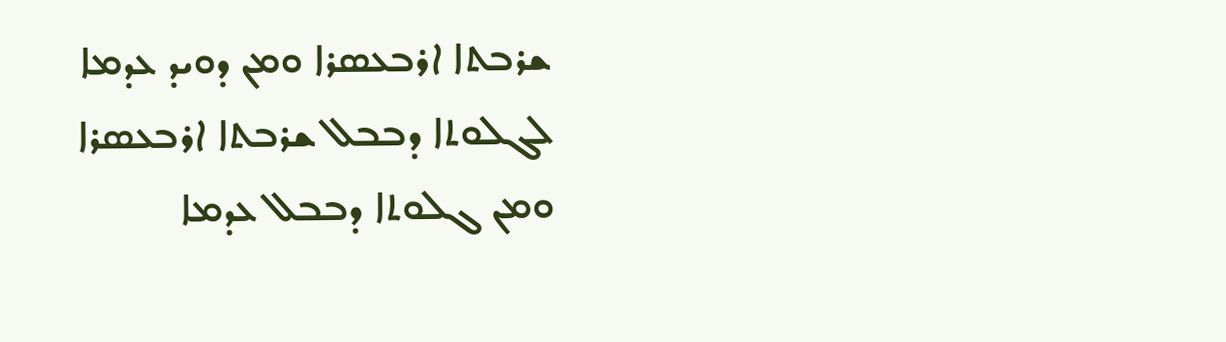ܫܪܒܬܐ ܐܪܒܥܤܪܐ ܘܡܢ ܕܘܝܕ ܥܕܡܐ ܠܓܠܘܬܐ ܕܒܒܠ ܫܪܒܬܐ ܐܪܒܥܤܪܐ ܘܡܢ ܓܠܘܬܐ ܕܒܒܠ ܥܕܡܐ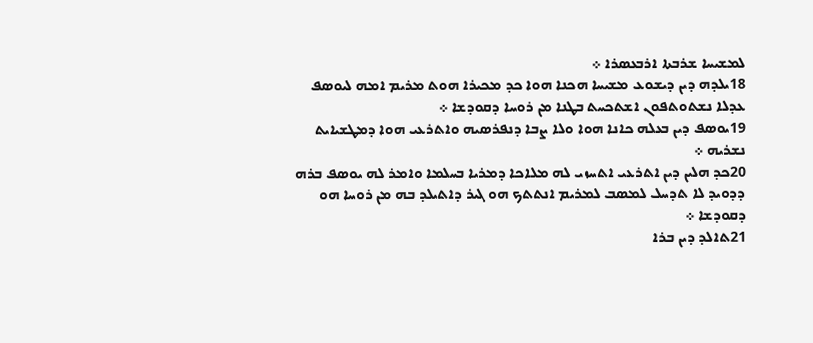ܠܡܫܝܚܐ ܫܪܒܬܐ ܐܪܒܥܤܪܐ ܀
18ܝܠܕܗ ܕܝܢ ܕܝܫܘܥ ܡܫܝܚܐ ܗܟܢܐ ܗܘܐ ܟܕ ܡܟܝܪܐ ܗܘܬ ܡܪܝܡ ܐܡܗ ܠܝܘܤܦ ܥܕܠܐ ܢܫܬܘܬܦܘܢ ܐܫܬܟܚܬ ܒܛܢܐ ܡܢ ܪܘܚܐ ܕܩܘܕܫܐ ܀
19ܝܘܤܦ ܕܝܢ ܒܥܠܗ ܟܐܢܐ ܗܘܐ ܘܠܐ ܨܒܐ ܕܢܦܪܤܝܗ ܘܐܬܪܥܝ ܗܘܐ ܕܡܛܫܝܐܝܬ ܢܫܪܝܗ ܀
20ܟܕ ܗܠܝܢ ܕܝܢ ܐܬܪܥܝ ܐܬܚܙܝ ܠܗ ܡܠܐܟܐ ܕܡܪܝܐ ܒܚܠܡܐ ܘܐܡܪ ܠܗ ܝܘܤܦ ܒܪܗ ܕܕܘܝܕ ܠܐ ܬܕܚܠ ܠܡܤܒ ܠܡܪܝܡ ܐܢܬܬܟ ܗܘ ܓܝܪ ܕܐܬܝܠܕ ܒܗ ܡܢ ܪܘܚܐ ܗܘ ܕܩܘܕܫܐ ܀
21ܬܐܠܕ ܕܝܢ ܒܪܐ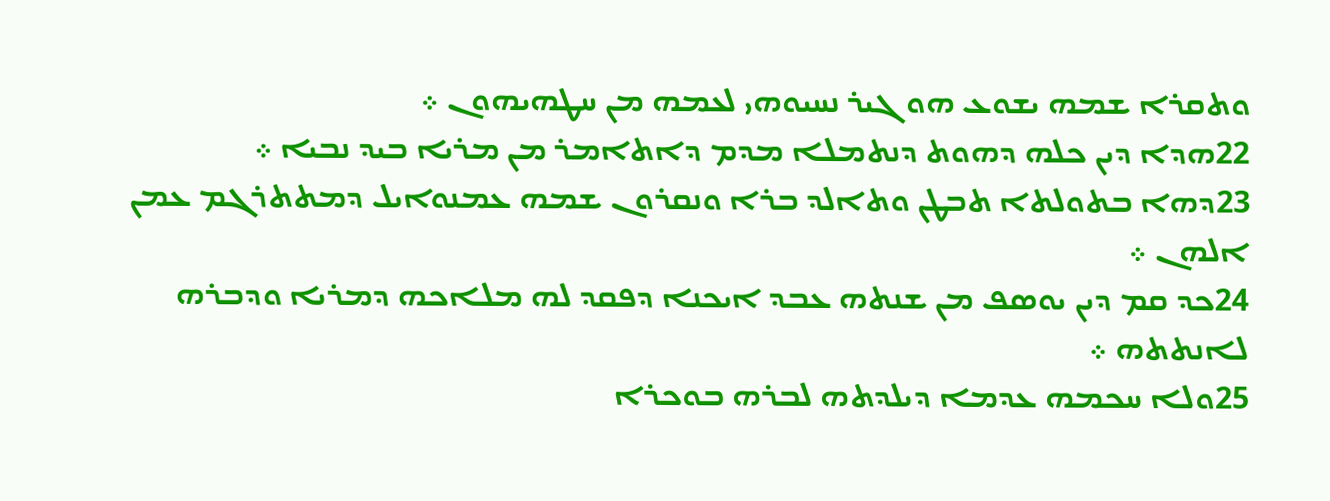ܘܬܩܪܐ ܫܡܗ ܝܫܘܥ ܗܘ ܓܝܪ ܢܚܝܘܗܝ ܠܥܡܗ ܡܢ ܚܛܗܝܗܘܢ ܀
22ܗܕܐ ܕܝܢ ܟܠܗ ܕܗܘܬ ܕܢܬܡܠܐ ܡܕܡ ܕܐܬܐܡܪ ܡܢ ܡܪܝܐ ܒܝܕ ܢܒܝܐ ܀
23ܕܗܐ ܒܬܘܠܬܐ ܬܒܛܢ ܘܬܐܠܕ ܒܪܐ ܘܢܩܪܘܢ ܫܡܗ ܥܡܢܘܐܝܠ ܕܡܬܬܪܓܡ ܥܡܢ ܐܠܗܢ ܀
24ܟܕ ܩܡ ܕܝܢ ܝܘܤܦ ܡܢ ܫܢܬܗ ܥܒܕ ܐܝܟܢܐ ܕܦܩܕ ܠܗ ܡܠܐܟܗ ܕܡܪܝܐ ܘܕܒܪܗ ܠܐܢܬܬܗ ܀
25ܘܠܐ ܚܟܡܗ ܥܕܡܐ ܕܝܠܕܬܗ ܠܒܪܗ ܒܘܟܪܐ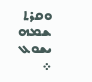ܘܩܪܬ ܫܡܗ ܝܫܘܥ ܀